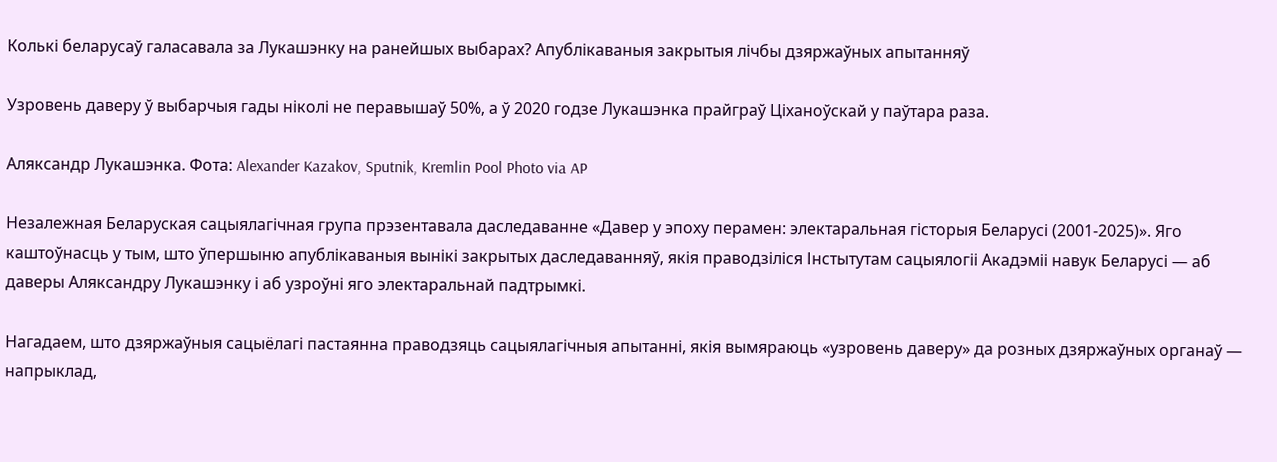Колькі беларусаў галасавала за Лукашэнку на ранейшых выбарах? Апублікаваныя закрытыя лічбы дзяржаўных апытанняў

Узровень даверу ў выбарчыя гады ніколі не перавышаў 50%, а ў 2020 годзе Лукашэнка прайграў Ціханоўскай у паўтара раза.

Аляксандр Лукашэнка. Фота: Alexander Kazakov, Sputnik, Kremlin Pool Photo via AP

Незалежная Беларуская сацыялагічная група прэзентавала даследаванне «Давер у эпоху перамен: электаральная гісторыя Беларусі (2001-2025)». Яго каштоўнасць у тым, што ўпершыню апублікаваныя вынікі закрытых даследаванняў, якія праводзіліся Інстытутам сацыялогіі Акадэміі навук Беларусі — аб даверы Аляксандру Лукашэнку і аб узроўні яго электаральнай падтрымкі.

Нагадаем, што дзяржаўныя сацыёлагі пастаянна праводзяць сацыялагічныя апытанні, якія вымяраюць «узровень даверу» да розных дзяржаўных органаў — напрыклад,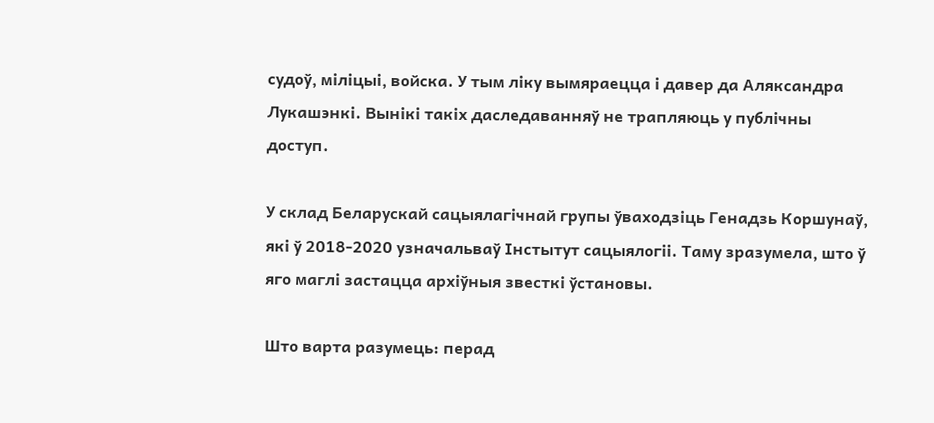судоў, міліцыі, войска. У тым ліку вымяраецца і давер да Аляксандра Лукашэнкі. Вынікі такіх даследаванняў не трапляюць у публічны доступ.

У склад Беларускай сацыялагічнай групы ўваходзіць Генадзь Коршунаў, які ў 2018‑2020 узначальваў Інстытут сацыялогіі. Таму зразумела, што ў яго маглі застацца архіўныя звесткі ўстановы.

Што варта разумець: перад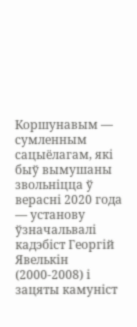Коршунавым — сумленным сацыёлагам, які быў вымушаны звольніцца ў верасні 2020 года — установу ўзначальвалі кадэбіст Георгій Явелькін (2000-2008) і зацяты камуніст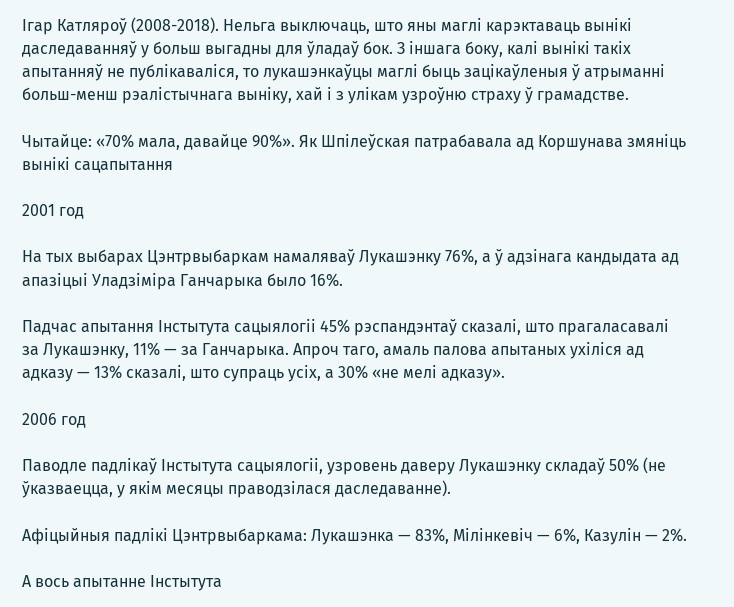Ігар Катляроў (2008-2018). Нельга выключаць, што яны маглі карэктаваць вынікі даследаванняў у больш выгадны для ўладаў бок. З іншага боку, калі вынікі такіх апытанняў не публікаваліся, то лукашэнкаўцы маглі быць зацікаўленыя ў атрыманні больш-менш рэалістычнага выніку, хай і з улікам узроўню страху ў грамадстве.

Чытайце: «70% мала, давайце 90%». Як Шпілеўская патрабавала ад Коршунава змяніць вынікі сацапытання

2001 год

На тых выбарах Цэнтрвыбаркам намаляваў Лукашэнку 76%, а ў адзінага кандыдата ад апазіцыі Уладзіміра Ганчарыка было 16%.

Падчас апытання Інстытута сацыялогіі 45% рэспандэнтаў сказалі, што прагаласавалі за Лукашэнку, 11% — за Ганчарыка. Апроч таго, амаль палова апытаных ухіліся ад адказу — 13% сказалі, што супраць усіх, а 30% «не мелі адказу».

2006 год

Паводле падлікаў Інстытута сацыялогіі, узровень даверу Лукашэнку складаў 50% (не ўказваецца, у якім месяцы праводзілася даследаванне).

Афіцыйныя падлікі Цэнтрвыбаркама: Лукашэнка — 83%, Мілінкевіч — 6%, Казулін — 2%.

А вось апытанне Інстытута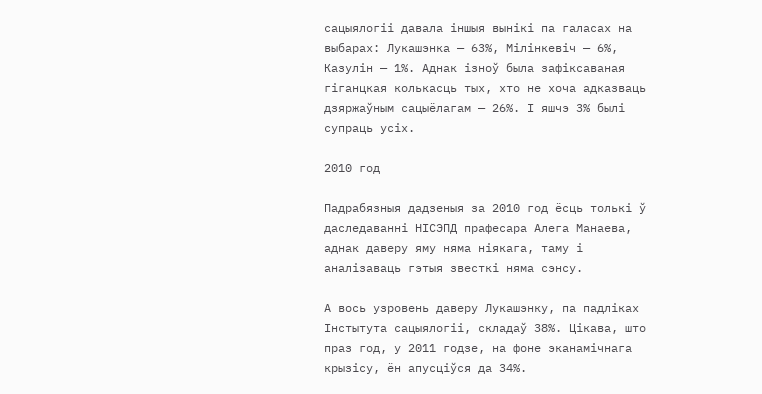сацыялогіі давала іншыя вынікі па галасах на выбарах: Лукашэнка — 63%, Мілінкевіч — 6%, Казулін — 1%. Аднак ізноў была зафіксаваная гіганцкая колькасць тых, хто не хоча адказваць дзяржаўным сацыёлагам — 26%. І яшчэ 3% былі супраць усіх.

2010 год

Падрабязныя дадзеныя за 2010 год ёсць толькі ў даследаванні НІСЭПД прафесара Алега Манаева, аднак даверу яму няма ніякага, таму і аналізаваць гэтыя звесткі няма сэнсу.

А вось узровень даверу Лукашэнку, па падліках Інстытута сацыялогіі, складаў 38%. Цікава, што праз год, у 2011 годзе, на фоне эканамічнага крызісу, ён апусціўся да 34%.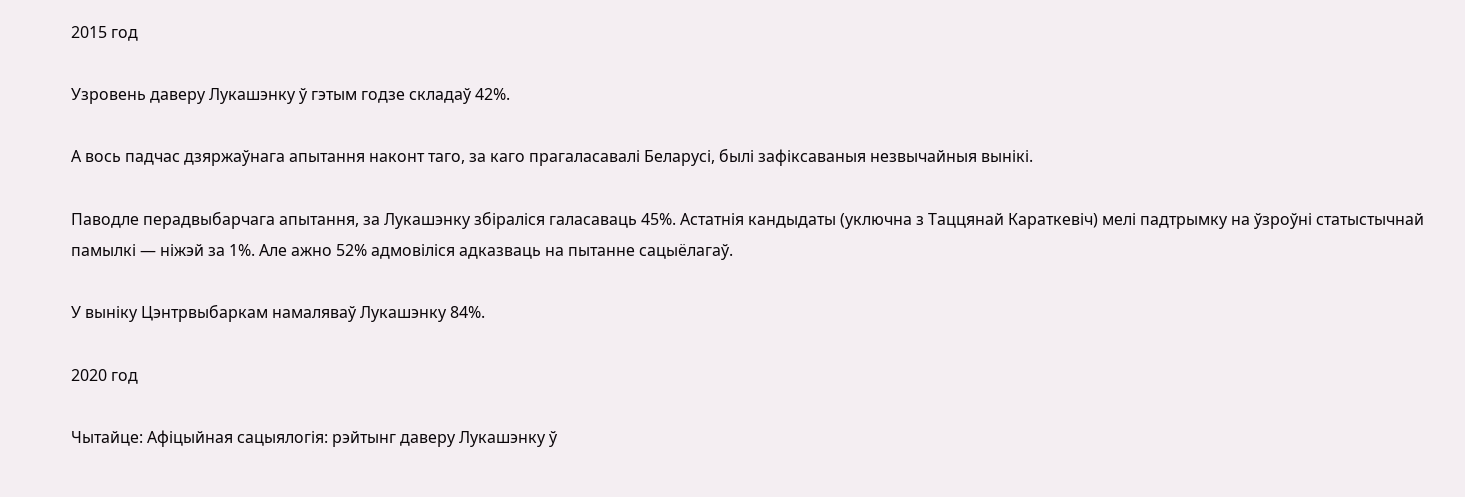2015 год

Узровень даверу Лукашэнку ў гэтым годзе складаў 42%.

А вось падчас дзяржаўнага апытання наконт таго, за каго прагаласавалі Беларусі, былі зафіксаваныя незвычайныя вынікі.

Паводле перадвыбарчага апытання, за Лукашэнку збіраліся галасаваць 45%. Астатнія кандыдаты (уключна з Таццянай Караткевіч) мелі падтрымку на ўзроўні статыстычнай памылкі — ніжэй за 1%. Але ажно 52% адмовіліся адказваць на пытанне сацыёлагаў.

У выніку Цэнтрвыбаркам намаляваў Лукашэнку 84%.

2020 год

Чытайце: Афіцыйная сацыялогія: рэйтынг даверу Лукашэнку ў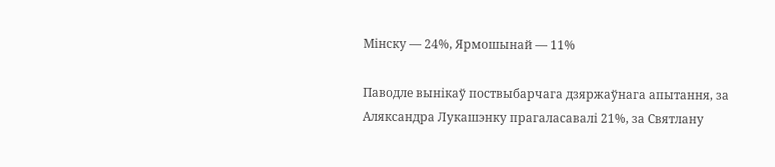Мінску — 24%, Ярмошынай — 11%

Паводле вынікаў поствыбарчага дзяржаўнага апытання, за Аляксандра Лукашэнку прагаласавалі 21%, за Святлану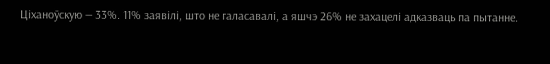Ціханоўскую — 33%. 11% заявілі, што не галасавалі, а яшчэ 26% не захацелі адказваць па пытанне.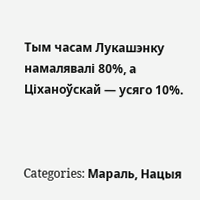Тым часам Лукашэнку намалявалі 80%, а Ціханоўскай — усяго 10%.



Categories: Мараль, Нацыя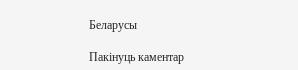Беларусы

Пакінуць каментар